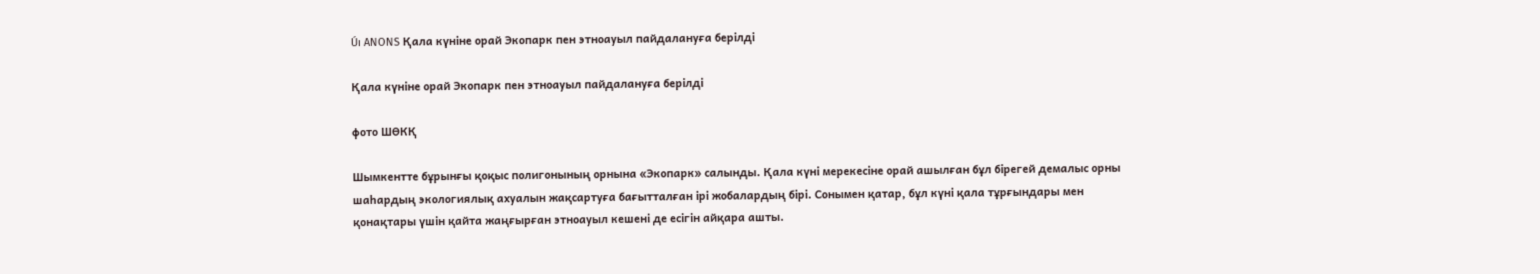Úı ANONS Қала күніне орай Экопарк пен этноауыл пайдалануға берілді

Қала күніне орай Экопарк пен этноауыл пайдалануға берілді

фото ШӨКҚ

Шымкентте бұрынғы қоқыс полигонының орнына «Экопарк» салынды. Қала күні мерекесіне орай ашылған бұл бірегей демалыс орны шаһардың экологиялық ахуалын жақсартуға бағытталған ірі жобалардың бірі. Сонымен қатар, бұл күні қала тұрғындары мен қонақтары үшін қайта жаңғырған этноауыл кешені де есігін айқара ашты.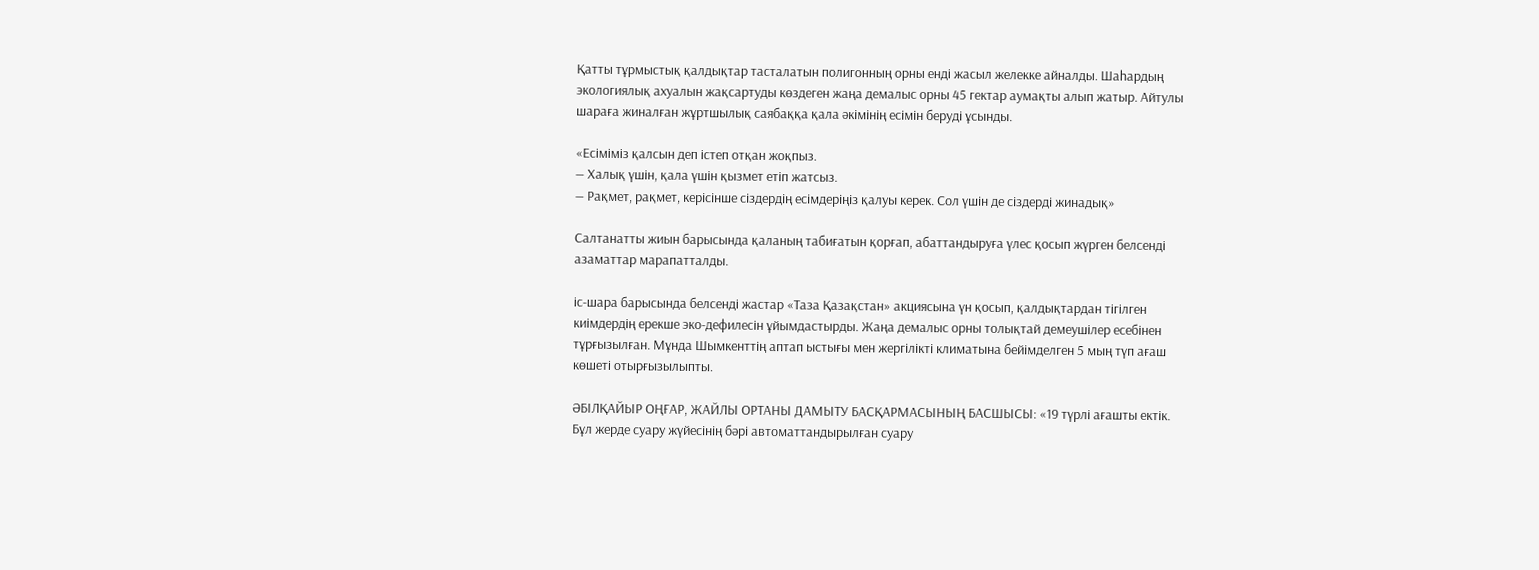Қатты тұрмыстық қалдықтар тасталатын полигонның орны енді жасыл желекке айналды. Шаһардың экологиялық ахуалын жақсартуды көздеген жаңа демалыс орны 45 гектар аумақты алып жатыр. Айтулы шараға жиналған жұртшылық саябаққа қала әкімінің есімін беруді ұсынды.

«Есіміміз қалсын деп істеп отқан жоқпыз.
— Халық үшін, қала үшін қызмет етіп жатсыз.
— Рақмет, рақмет, керісінше сіздердің есімдеріңіз қалуы керек. Сол үшін де сіздерді жинадық»

Салтанатты жиын барысында қаланың табиғатын қорғап, абаттандыруға үлес қосып жүрген белсенді азаматтар марапатталды.

іс-шара барысында белсенді жастар «Таза Қазақстан» акциясына үн қосып, қалдықтардан тігілген киімдердің ерекше эко-дефилесін ұйымдастырды. Жаңа демалыс орны толықтай демеушілер есебінен тұрғызылған. Мұнда Шымкенттің аптап ыстығы мен жергілікті климатына бейімделген 5 мың түп ағаш көшеті отырғызылыпты.

ӘБІЛҚАЙЫР ОҢҒАР, ЖАЙЛЫ ОРТАНЫ ДАМЫТУ БАСҚАРМАСЫНЫҢ БАСШЫСЫ: «19 түрлі ағашты ектік. Бұл жерде суару жүйесінің бәрі автоматтандырылған суару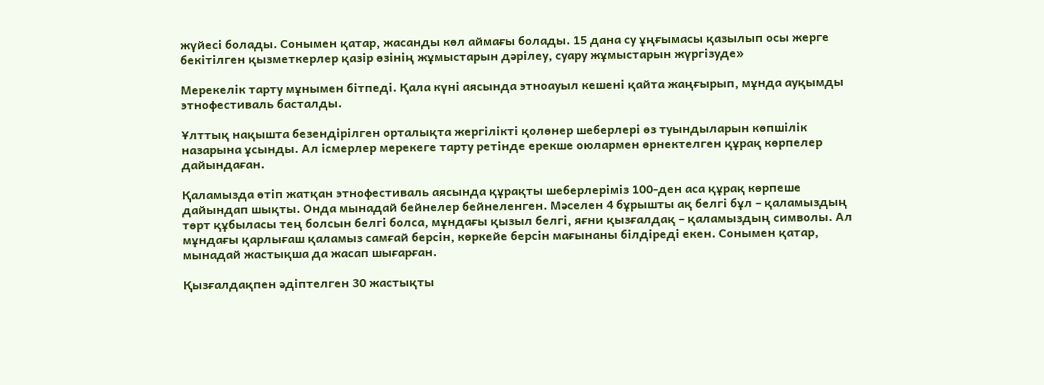жүйесі болады. Сонымен қатар, жасанды көл аймағы болады. 15 дана су ұңғымасы қазылып осы жерге бекітілген қызметкерлер қазір өзінің жұмыстарын дәрілеу, суару жұмыстарын жүргізуде»

Мерекелік тарту мұнымен бітпеді. Қала күні аясында этноауыл кешені қайта жаңғырып, мұнда ауқымды этнофестиваль басталды.

Ұлттық нақышта безендірілген орталықта жергілікті қолөнер шеберлері өз туындыларын көпшілік назарына ұсынды. Ал ісмерлер мерекеге тарту ретінде ерекше оюлармен өрнектелген құрақ көрпелер дайындаған.

Қаламызда өтіп жатқан этнофестиваль аясында құрақты шеберлеріміз 100-ден аса құрақ көрпеше дайындап шықты. Онда мынадай бейнелер бейнеленген. Мәселен 4 бұрышты ақ белгі бұл – қаламыздың төрт құбыласы тең болсын белгі болса, мұндағы қызыл белгі, яғни қызғалдақ – қаламыздың символы. Ал мұндағы қарлығаш қаламыз самғай берсін, көркейе берсін мағынаны білдіреді екен. Сонымен қатар, мынадай жастықша да жасап шығарған.

Қызғалдақпен әдіптелген 30 жастықты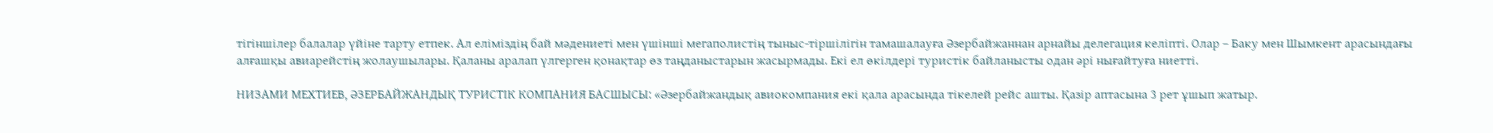тігіншілер балалар үйіне тарту етпек. Ал еліміздің бай мәдениеті мен үшінші мегаполистің тыныс-тіршілігін тамашалауға Әзербайжаннан арнайы делегация келіпті. Олар – Баку мен Шымкент арасындағы алғашқы авиарейстің жолаушылары. Қаланы аралап үлгерген қонақтар өз таңданыстарын жасырмады. Екі ел өкілдері туристік байланысты одан әрі нығайтуға ниетті.

НИЗАМИ МЕХТИЕВ, ӘЗЕРБАЙЖАНДЫҚ ТУРИСТІК КОМПАНИЯ БАСШЫСЫ: «Әзербайжандық авиокомпания екі қала арасында тікелей рейс ашты. Қазір аптасына 3 рет ұшып жатыр.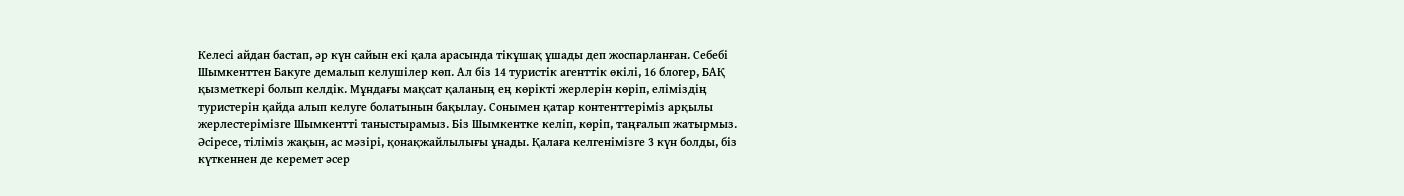Келесі айдан бастап, әр күн сайын екі қала арасында тікұшақ ұшады деп жоспарланған. Себебі Шымкенттен Бакуге демалып келушілер көп. Ал біз 14 туристік агенттік өкілі, 16 блогер, БАҚ қызметкері болып келдік. Мұндағы мақсат қаланың ең көрікті жерлерін көріп, еліміздің туристерін қайда алып келуге болатынын бақылау. Сонымен қатар контенттеріміз арқылы жерлестерімізге Шымкентті таныстырамыз. Біз Шымкентке келіп, көріп, таңғалып жатырмыз. Әсіресе, тіліміз жақын, ас мәзірі, қонақжайлылығы ұнады. Қалаға келгенімізге 3 күн болды, біз күткеннен де керемет әсер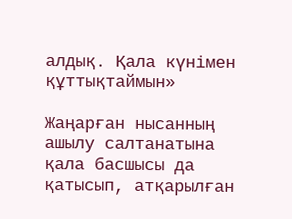алдық. Қала күнімен құттықтаймын»

Жаңарған нысанның ашылу салтанатына қала басшысы да қатысып, атқарылған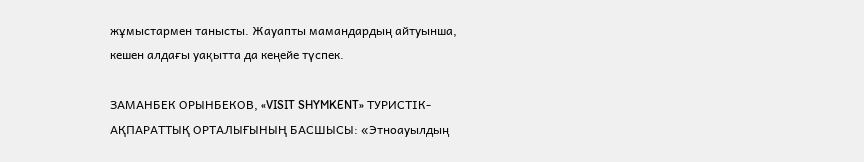жұмыстармен танысты. Жауапты мамандардың айтуынша, кешен алдағы уақытта да кеңейе түспек.

ЗАМАНБЕК ОРЫНБЕКОВ, «VISIT SHYMKENT» ТУРИСТІК-АҚПАРАТТЫҚ ОРТАЛЫҒЫНЫҢ БАСШЫСЫ: «Этноауылдың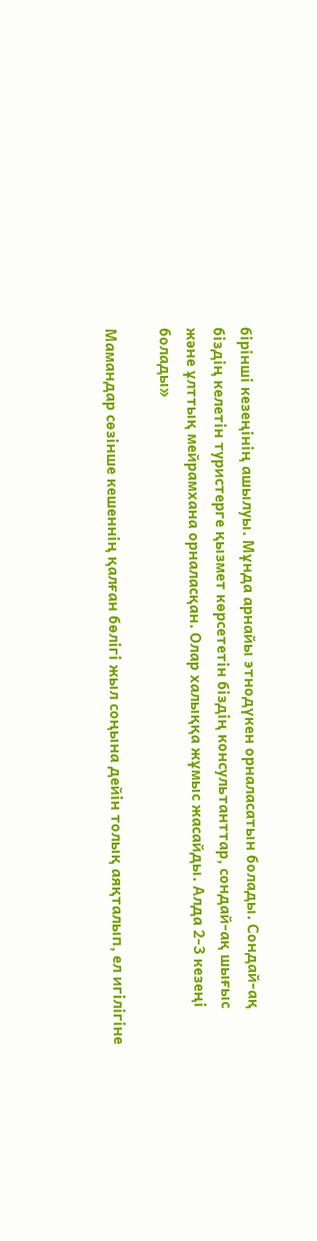бірінші кезеңінің ашылуы. Мұнда арнайы этнодүкен орналасатын болады. Сондай-ақ біздің келетін туристерге қызмет көрсететін біздің консультанттар, сондай-ақ шығыс және ұлттық мейрамхана орналасқан. Олар халыққа жұмыс жасайды. Алда 2-3 кезеңі болады»

Мамандар сөзінше кешеннің қалған бөлігі жыл соңына дейін толық аяқталып, ел игілігіне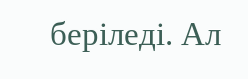беріледі. Ал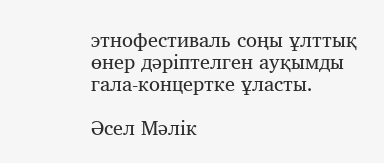этнофестиваль соңы ұлттық өнер дәріптелген ауқымды гала-концертке ұласты.

Әсел Мәлік